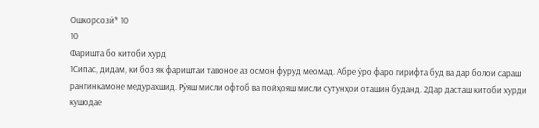Ошкорсозӣ* 10
10
Фаришта бо китоби хурд
1Сипас, дидам, ки боз як фариштаи тавоное аз осмон фуруд меомад. Абре ӯро фаро гирифта буд ва дар болои сараш рангинкамоне медурахшид. Рӯяш мисли офтоб ва пойҳояш мисли сутунҳои оташин буданд. 2Дар дасташ китоби хурди кушодае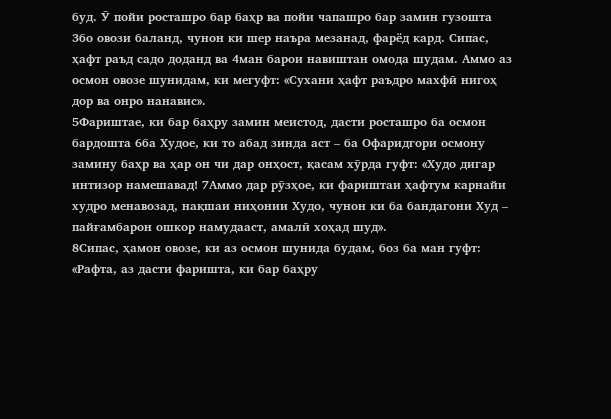буд. Ӯ пойи росташро бар баҳр ва пойи чапашро бар замин гузошта 3бо овози баланд, чунон ки шер наъра мезанад, фарёд кард. Сипас, ҳафт раъд садо доданд ва 4ман барои навиштан омода шудам. Аммо аз осмон овозе шунидам, ки мегуфт: «Сухани ҳафт раъдро махфӣ нигоҳ дор ва онро нанавис».
5Фариштае, ки бар баҳру замин меистод, дасти росташро ба осмон бардошта 6ба Худое, ки то абад зинда аст – ба Офаридгори осмону замину баҳр ва ҳар он чи дар онҳост, қасам хӯрда гуфт: «Худо дигар интизор намешавад! 7Аммо дар рӯзҳое, ки фариштаи ҳафтум карнайи худро менавозад, нақшаи ниҳонии Худо, чунон ки ба бандагони Худ – пайғамбарон ошкор намудааст, амалӣ хоҳад шуд».
8Сипас, ҳамон овозе, ки аз осмон шунида будам, боз ба ман гуфт: «Рафта, аз дасти фаришта, ки бар баҳру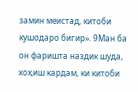замин меистад, китоби кушодаро бигир». 9Ман ба он фаришта наздик шуда, хоҳиш кардам, ки китоби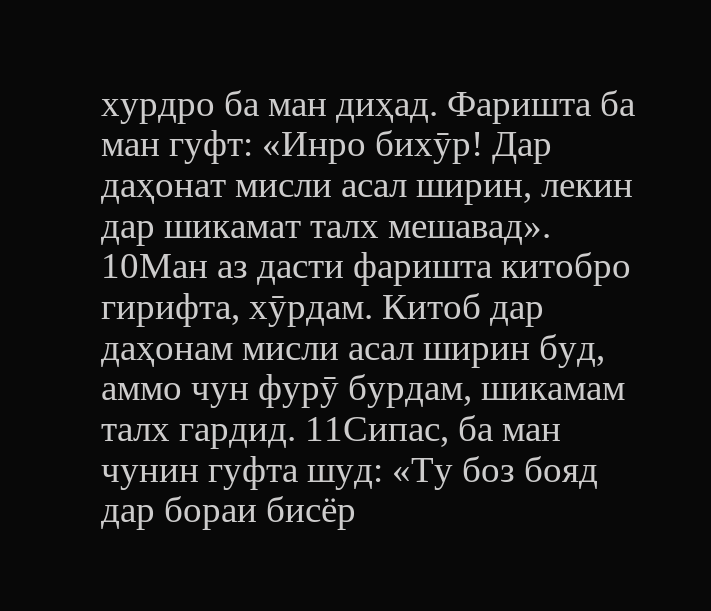хурдро ба ман диҳад. Фаришта ба ман гуфт: «Инро бихӯр! Дар даҳонат мисли асал ширин, лекин дар шикамат талх мешавад». 10Ман аз дасти фаришта китобро гирифта, хӯрдам. Китоб дар даҳонам мисли асал ширин буд, аммо чун фурӯ бурдам, шикамам талх гардид. 11Сипас, ба ман чунин гуфта шуд: «Ту боз бояд дар бораи бисёр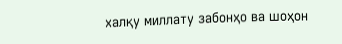халқу миллату забонҳо ва шоҳон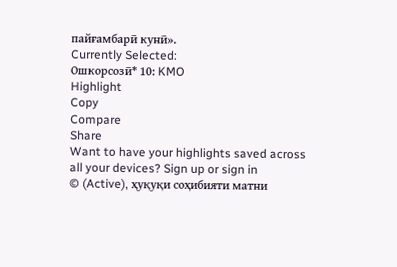пайғамбарӣ кунӣ».
Currently Selected:
Ошкорсозӣ* 10: KMO
Highlight
Copy
Compare
Share
Want to have your highlights saved across all your devices? Sign up or sign in
© (Active), ҳуқуқи соҳибияти матни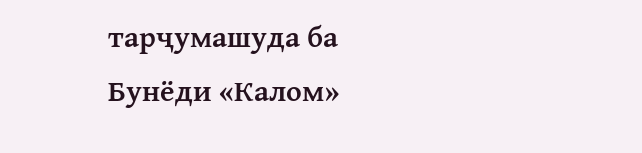тарҷумашуда ба Бунёди «Калом»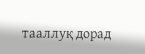тааллуқ дорад